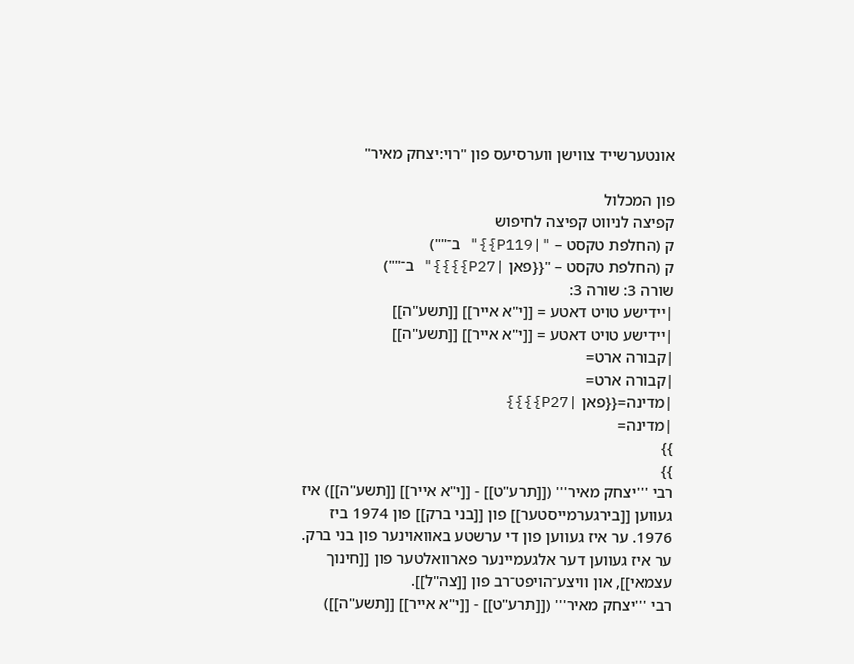אונטערשייד צווישן ווערסיעס פון "רוי:יצחק מאיר"

פון המכלול
קפיצה לניווט קפיצה לחיפוש
ק (החלפת טקסט – "|P119}}" ב־"")
ק (החלפת טקסט – "{{פאן |P27}}}}" ב־"")
שורה 3: שורה 3:
|יידישע טויט דאטע = [[י"א אייר]] [[תשע"ה]]
|יידישע טויט דאטע = [[י"א אייר]] [[תשע"ה]]
|קבורה ארט=
|קבורה ארט=
|מדינה={{פאן |P27}}}}
|מדינה=
}}
}}
רבי '''יצחק מאיר''' ([[תרע"ט]] - [[י"א אייר]] [[תשע"ה]]) איז געווען [[בירגערמייסטער]] פון [[בני ברק]] פון 1974 ביז 1976. ער איז געווען פון די ערשטע באוואוינער פון בני ברק. ער איז געווען דער אלגעמיינער פארוואלטער פון [[חינוך עצמאי]], און וויצע־הויפט־רב פון [[צה"ל]].
רבי '''יצחק מאיר''' ([[תרע"ט]] - [[י"א אייר]] [[תשע"ה]])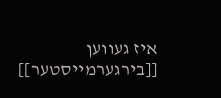איז געווען [[בירגערמייסטער]]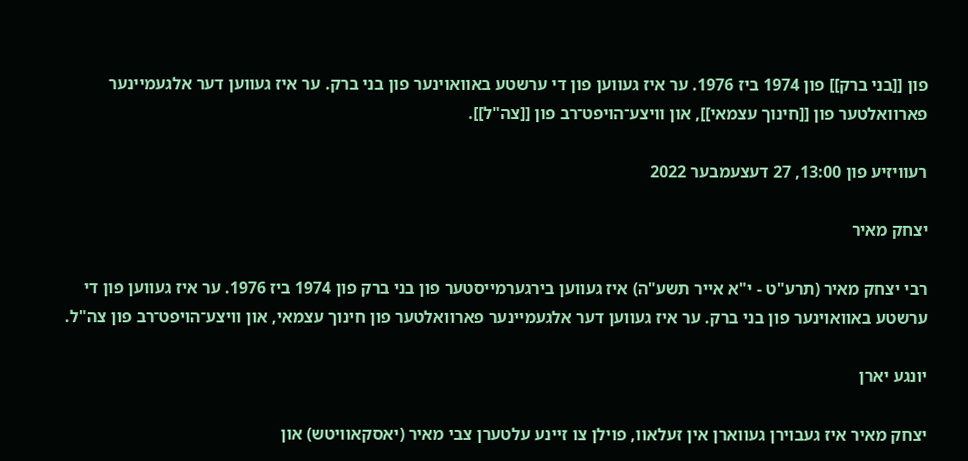פון [[בני ברק]] פון 1974 ביז 1976. ער איז געווען פון די ערשטע באוואוינער פון בני ברק. ער איז געווען דער אלגעמיינער פארוואלטער פון [[חינוך עצמאי]], און וויצע־הויפט־רב פון [[צה"ל]].

רעוויזיע פון 13:00, 27 דעצעמבער 2022

יצחק מאיר

רבי יצחק מאיר (תרע"ט - י"א אייר תשע"ה) איז געווען בירגערמייסטער פון בני ברק פון 1974 ביז 1976. ער איז געווען פון די ערשטע באוואוינער פון בני ברק. ער איז געווען דער אלגעמיינער פארוואלטער פון חינוך עצמאי, און וויצע־הויפט־רב פון צה"ל.

יונגע יארן

יצחק מאיר איז געבוירן געווארן אין זעלאוו, פוילן צו זיינע עלטערן צבי מאיר (יאסקאוויטש) און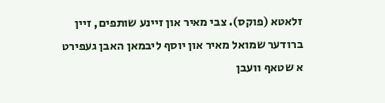זלאטא (פוקס). צבי מאיר און זיינע שותפים, זיין ברודער שמואל מאיר און יוסף ליבמאן האבן געפירט א שטאף וועבן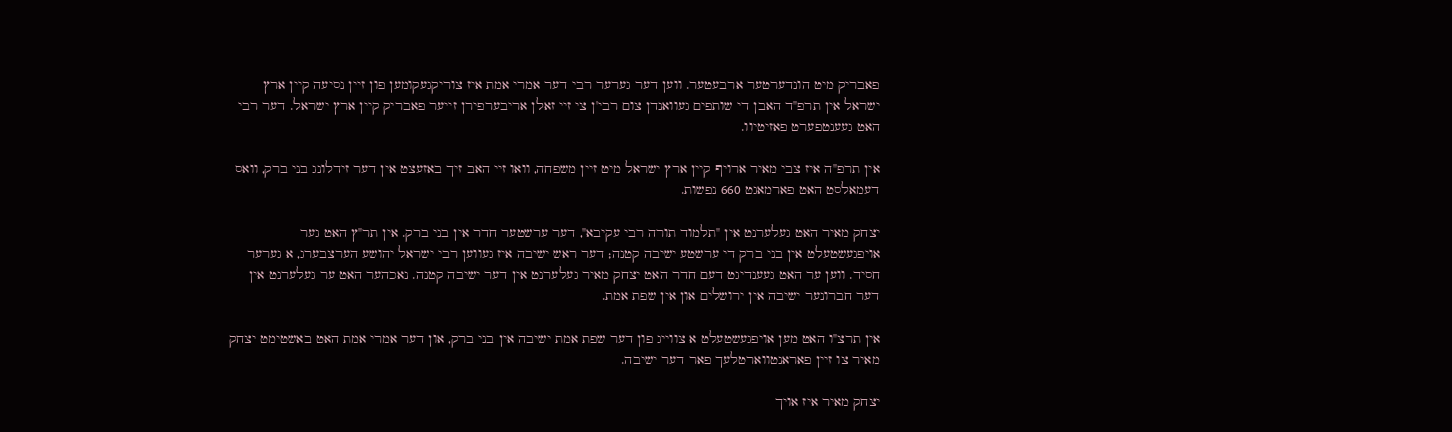פאבריק מיט הונדערטער ארבעטער. ווען דער גערער רבי דער אמרי אמת איז צוריקגעקומען פון זיין נסיעה קיין ארץ ישראל אין תרפ"ד האבן די שותפים געוואנדן צום רבי'ן צי זיי זאלן אריבערפירן זייער פאבריק קיין ארץ ישראל. דער רבי האט געענטפערט פאזיטיוו.

אין תרפ"ה איז צבי מאיר ארויף קיין ארץ ישראל מיט זיין משפחה, וואו זיי האב זיך באזעצט אין דער זידלונג בני ברק, וואס דעמאלסט האט פארמאגט 660 נפשות.

יצחק מאיר האט געלערנט אין "תלמוד תורה רבי עקיבא", דער ערשטער חדר אין בני ברק. אין תר"ץ האט גער אויפגעשטעלט אין בני ברק די ערשטע ישיבה קטנה; דער ראש ישיבה איז געווען רבי ישראל יהושע הערצבערג, א גערער חסיד. ווען ער האט געענדיגט דעם חדר האט יצחק מאיר געלערנט אין דער ישיבה קטנה. נאכהער האט ער געלערנט אין דער חברונער ישיבה אין ירושלים און אין שפת אמת.

אין תרצ"ו האט מען אויפגעשטעלט א צווייג פון דער שפת אמת ישיבה אין בני ברק, און דער אמרי אמת האט באשטימט יצחק מאיר צו זיין פאראנטווארטלעך פאר דער ישיבה.

יצחק מאיר איז אויך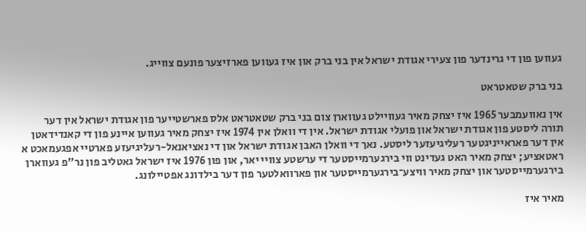געווען פון די גרינדער פון צעירי אגודת ישראל אין בני ברק און איז געווען פארזיצער פונעם צווייג.

בני ברק שטאטראט

אין נאוועמבער 1965 איז יצחק מאיר געוויילט געווארן צום בני ברק שטאטראט אלס פארשטייער פון אגודת ישראל אין דער תורה ליסטע פון אגודת ישראל און פועלי אגודת ישראל. אין די וואלן אין 1974 איז יצחק מאיר געווען איינע פון די קאנדידאטן אין דער פאראייניגטער רעליגיעזער ליסטע. נאך די וואלן האבן אגודת ישראל און די נאציאנאל-רעליגיעזע פארטיי אפגעמאכט א ראטאציע; יצחק מאיר האט געדינט ווי בירגערמייסטער די ערשטע צוויי יאר, און פון 1976 איז ישראל גאטליב פון נר"פ געווארן בירגערמייסטער און יצחק מאיר וויצע־בירגערמייסטער און פארוואלטער פון דער בילדונג אפטיילונג.

מאיר איז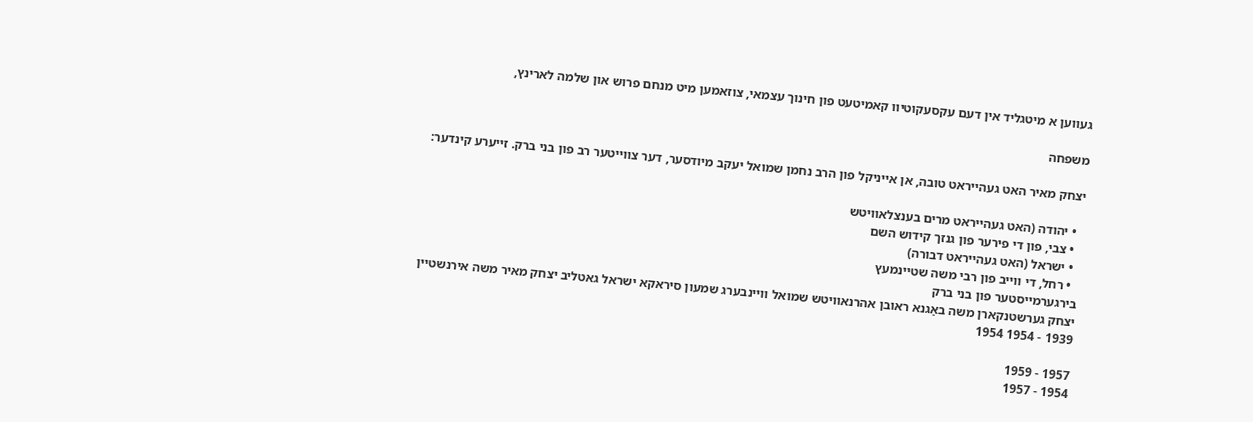געווען א מיטגליד אין דעם עקסעקוטיוו קאמיטעט פון חינוך עצמאי, צוזאמען מיט מנחם פרוש און שלמה לארינץ,

משפחה

יצחק מאיר האט געהייראט טובה, אן אייניקל פון הרב נחמן שמואל יעקב מיודסער, דער צווייטער רב פון בני ברק. זייערע קינדער:

  • יהודה (האט געהייראט מרים בענצלאוויטש
  • צבי, פון די פירער פון גנזך קידוש השם
  • ישראל (האט געהייראט דבורה)
  • רחל, די ווייב פון רבי משה שטיינמעץ
בירגערמייסטער פון בני ברק
יצחק גערשטנקארן משה באַגנא ראובן אהרנאוויטש שמואל וויינבערג שמעון סיראקא ישראל גאטליב יצחק מאיר משה אירנשטיין
1939 - 1954 1954

1957 - 1959
1954 - 1957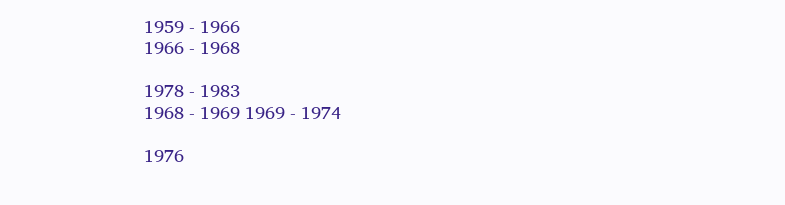1959 - 1966
1966 - 1968

1978 - 1983
1968 - 1969 1969 - 1974

1976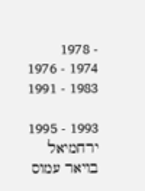- 1978
1974 - 1976 1983 - 1991

1993 - 1995
ירחמיאל בויאר עמוס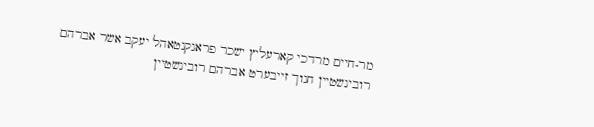מר-חיים מרדכי קארעליץ ישכר פראנקנטאהל יעקב אשר אברהם רובינשטיין חנוך זייבערט אברהם רובינשטיין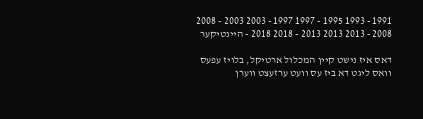1991 - 1993 1995 - 1997 1997 - 2003 2003 - 2008 2008 - 2013 2013 2013 - 2018 2018 - היינטיקער

דאס איז נישט קיין המכלול ארטיקל, בלויז עפעס וואס ליגט דא ביז עס וועט ערזעצט ווערן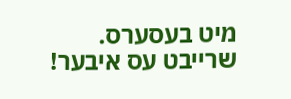מיט בעסערס. שרייבט עס איבער!